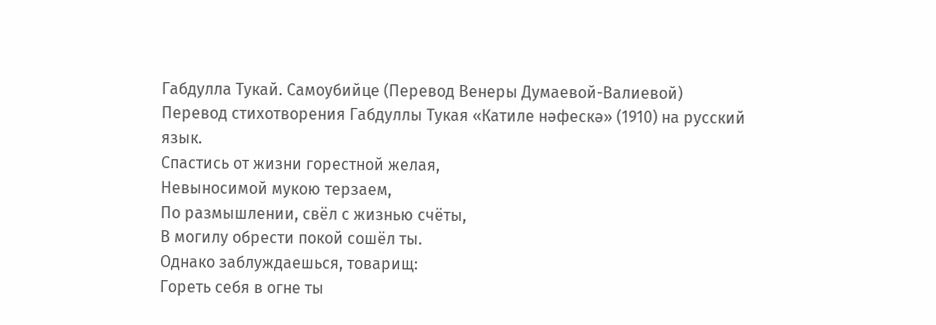Габдулла Тукай. Самоубийце (Перевод Венеры Думаевой-Валиевой)
Перевод стихотворения Габдуллы Тукая «Катиле нәфескә» (1910) на русский язык.
Спастись от жизни горестной желая,
Невыносимой мукою терзаем,
По размышлении, свёл с жизнью счёты,
В могилу обрести покой сошёл ты.
Однако заблуждаешься, товарищ:
Гореть себя в огне ты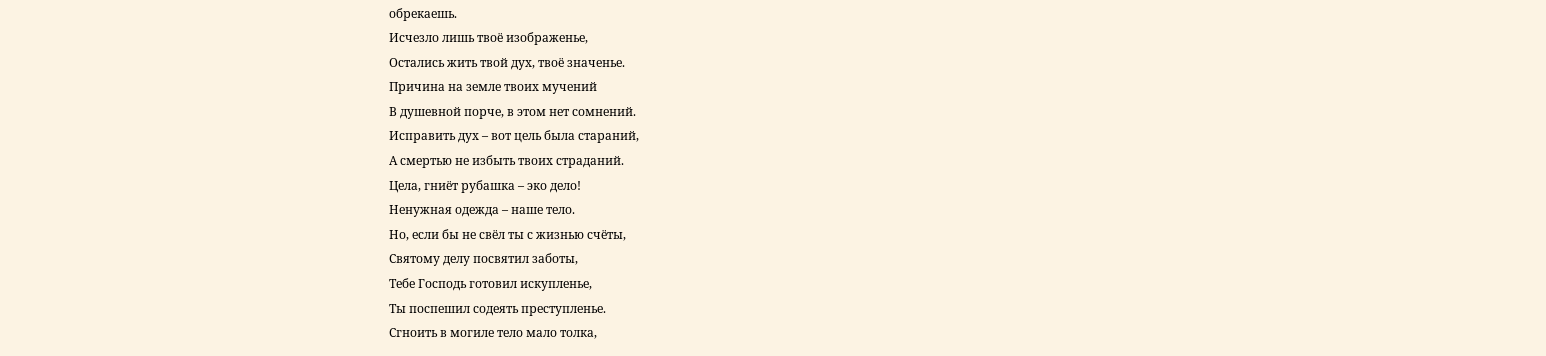обрекаешь.
Исчезло лишь твоё изображенье,
Остались жить твой дух, твоё значенье.
Причина на земле твоих мучений
В душевной порче, в этом нет сомнений.
Исправить дух – вот цель была стараний,
А смертью не избыть твоих страданий.
Цела, гниёт рубашка – эко дело!
Ненужная одежда – наше тело.
Но, если бы не свёл ты с жизнью счёты,
Святому делу посвятил заботы,
Тебе Господь готовил искупленье,
Ты поспешил содеять преступленье.
Сгноить в могиле тело мало толка,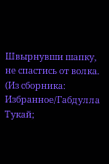Швырнувши шапку, не спастись от волка.
(Из сборника: Избранное/Габдулла Тукай;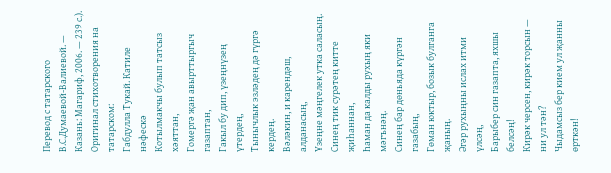Перевод с татарского В.С.Думаевой-Валиевой. — Казань: Магариф, 2006. — 239 с.).
Оригинал стихотворения на татарском:
Габдулла Тукай. Катиле нәфескә
Котылмакчы булып татсыз хәяттан,
Гомергә җан авырттыргыч газаптан,
Гакыл бу дип, үзеңнүзең үтердең,
Тынычлык эзләдең дә гүргә кердең.
Вәләкин, и карендәш, алданасың,
Үзеңне мәңгелек утка саласың.
Синең тик сурәтең китте җиһаннан,
Һаман да калды рухың яки мәгънәң.
Синең бар дөньяда күргән газабың,
Гөман юктыр, бозык булганга җаның.
Әгәр рухыңны ислах итми үлсәң,
Барыбер син газапта, яхшы белсәң!
Кирәк черсен, кирәк торсын — ни ул тән?
Чыдамсыз бер кием ул җанны өрткән!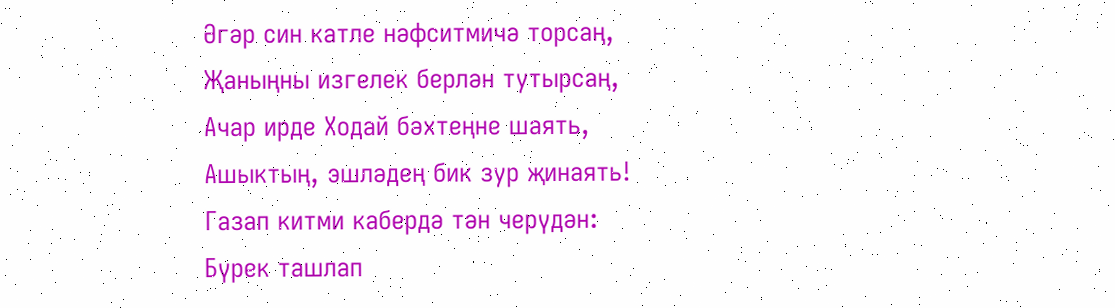Әгәр син катле нәфситмичә торсаң,
Җаныңны изгелек берлән тутырсаң,
Ачар ирде Ходай бәхтеңне шаять,
Ашыктың, эшләдең бик зур җинаять!
Газап китми кабердә тән черүдән:
Бүрек ташлап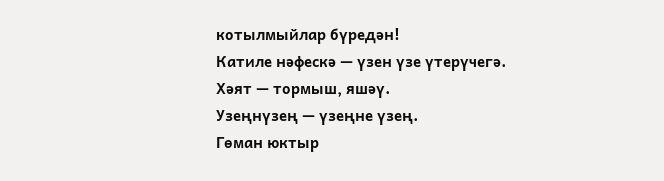котылмыйлар бүредән!
Катиле нәфескә — үзен үзе үтерүчегә.
Хәят — тормыш, яшәү.
Узеңнүзең — үзеңне үзең.
Гөман юктыр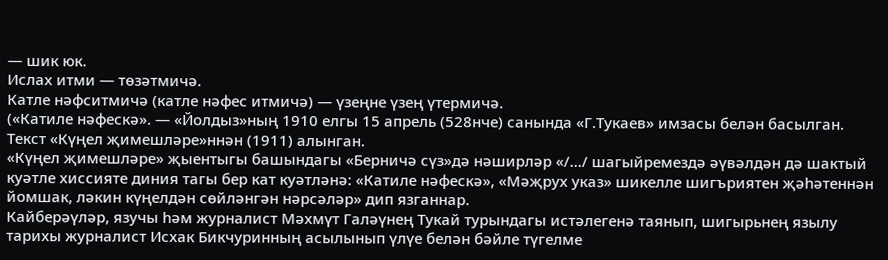— шик юк.
Ислах итми — төзәтмичә.
Катле нәфситмичә (катле нәфес итмичә) — үзеңне үзең үтермичә.
(«Катиле нәфескә». — «Йолдыз»ның 1910 елгы 15 апрель (528нче) санында «Г.Тукаев» имзасы белән басылган. Текст «Күңел җимешләре»ннән (1911) алынган.
«Күңел җимешләре» җыентыгы башындагы «Берничә сүз»дә нәширләр «/.../ шагыйремездә әүвәлдән дә шактый куәтле хиссияте диния тагы бер кат куәтләнә: «Катиле нәфескә», «Мәҗрух указ» шикелле шигъриятен җәһәтеннән йомшак, ләкин күңелдән сөйләнгән нәрсәләр» дип язганнар.
Кайберәүләр, язучы һәм журналист Мәхмүт Галәүнең Тукай турындагы истәлегенә таянып, шигырьнең язылу тарихы журналист Исхак Бикчуринның асылынып үлүе белән бәйле түгелме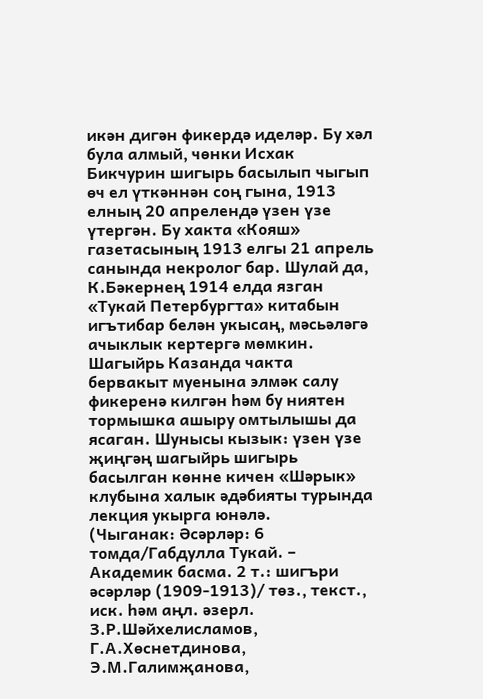икән дигән фикердә иделәр. Бу хәл була алмый, чөнки Исхак Бикчурин шигырь басылып чыгып өч ел үткәннән соң гына, 1913 елның 20 апрелендә үзен үзе үтергән. Бу хакта «Кояш» газетасының 1913 елгы 21 апрель санында некролог бар. Шулай да, К.Бәкернең 1914 елда язган «Тукай Петербургта» китабын игътибар белән укысаң, мәсьәләгә ачыклык кертергә мөмкин. Шагыйрь Казанда чакта бервакыт муенына элмәк салу фикеренә килгән һәм бу ниятен тормышка ашыру омтылышы да ясаган. Шунысы кызык: үзен үзе җиңгәң шагыйрь шигырь басылган көнне кичен «Шәрык» клубына халык әдәбияты турында лекция укырга юнәлә.
(Чыганак: Әсәрләр: 6 томда/Габдулла Тукай. – Академик басма. 2 т.: шигъри әсәрләр (1909-1913)/ төз., текст., иск. һәм аңл. әзерл. З.Р.Шәйхелисламов, Г.А.Хөснетдинова, Э.М.Галимҗанова,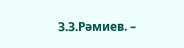З.З.Рәмиев. –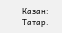Казан: Татар.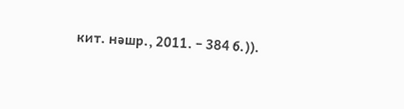кит. нәшр., 2011. – 384 б.)).